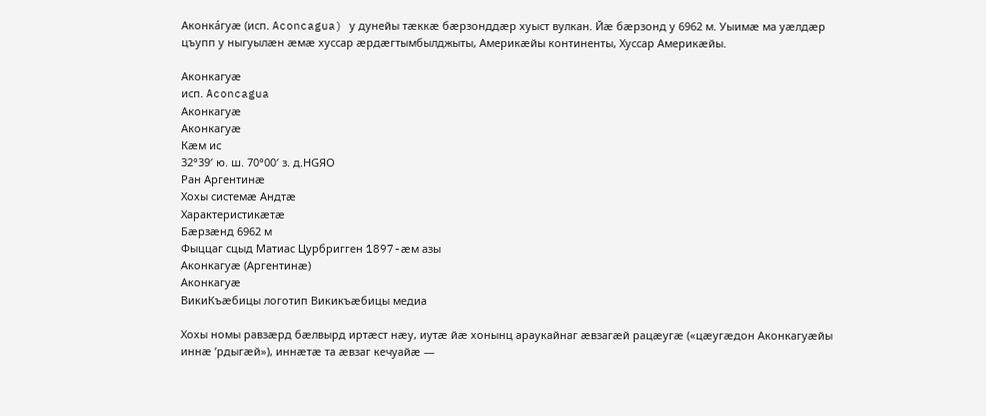Аконка́гуæ (исп. Aconcagua) у дунейы тæккæ бæрзонддæр хуыст вулкан. Йæ бæрзонд у 6962 м. Уыимæ ма уæлдæр цъупп у ныгуылæн æмæ хуссар æрдæгтымбылджыты, Америкæйы континенты, Хуссар Америкæйы.

Аконкагуæ
исп. Aconcagua
Аконкагуæ
Аконкагуæ
Кæм ис
32°39′ ю. ш. 70°00′ з. д.HGЯO
Ран Аргентинæ
Хохы системæ Андтæ
Характеристикæтæ
Бæрзæнд 6962 м
Фыццаг сцыд Матиас Цурбригген 1897-æм азы
Аконкагуæ (Аргентинæ)
Аконкагуæ
ВикиКъæбицы логотип Викикъæбицы медиа

Хохы номы равзæрд бæлвырд иртæст нæу, иутæ йæ хонынц араукайнаг æвзагæй рацæугæ («цæугæдон Аконкагуæйы иннæ ’рдыгæй»), иннæтæ та æвзаг кечуайæ —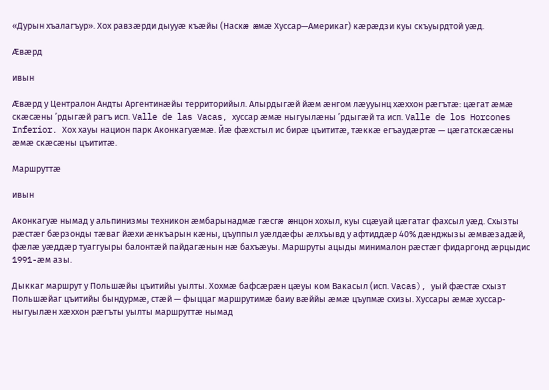«Дурын хъалагъур». Хох равзæрди дыууæ къæйы (Наскæ æмæ Хуссар—Америкаг) кæрæдзи куы скъуырдтой уæд.

Æвæрд

ивын

Æвæрд у Централон Андты Аргентинæйы территорийыл. Алырдыгæй йæм æнгом лæууынц хæххон рæгътæ: цæгат æмæ скæсæны ’рдыгæй рагъ исп. Valle de las Vacas, хуссар æмæ ныгуылæны ’рдыгæй та исп. Valle de los Horcones Inferior. Хох хауы национ парк Аконкагуæмæ. Йæ фæхстыл ис бирæ цъититæ, тæккæ егъаудæртæ — цæгатскæсæны æмæ скæсæны цъититæ.

Маршруттæ

ивын

Аконкагуæ нымад у альпинизмы техникон æмбарынадмæ гæсгæ æнцон хохыл, куы сцæуай цæгатаг фахсыл уæд. Схызты рæстæг бæрзонды тæваг йæхи æнкъарын кæны, цъуппыл уæлдæфы æлхъывд у афтиддæр 40% дæнджызы æмвæзадæй, фæлæ уæддæр туаггуыры балонтæй пайдагæнын нæ бахъæуы. Маршруты ацыды минималон рæстæг фидаргонд æрцыдис 1991-æм азы.

Дыккаг маршрут у Польшæйы цъитийы уылты. Хохмæ бафсæрæн цæуы ком Вакасыл (исп. Vacas), уый фæстæ схызт Польшæйаг цъитийы бындурмæ, стæй — фыццаг маршрутимæ баиу вæййы æмæ цъупмæ схизы. Хуссары æмæ хуссар-ныгуылæн хæххон рæгъты уылты маршруттæ нымад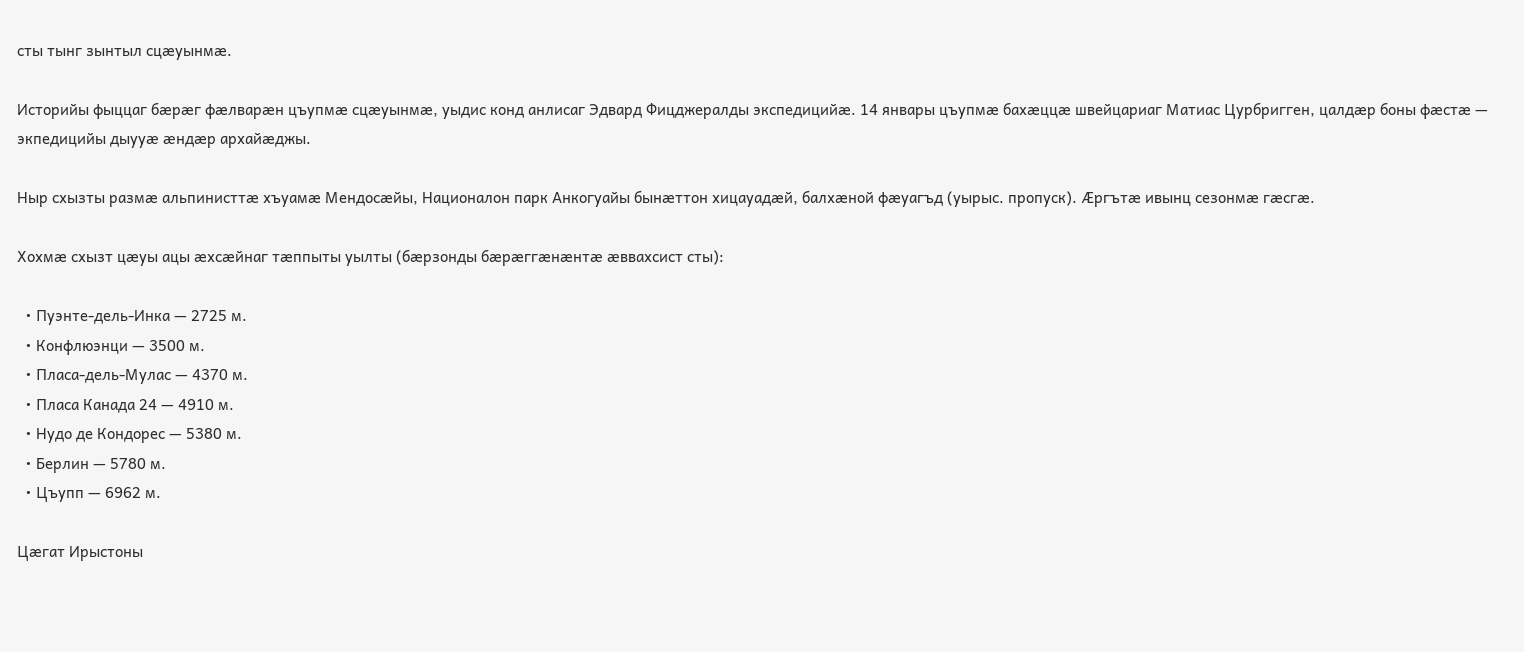сты тынг зынтыл сцæуынмæ.

Историйы фыццаг бæрæг фæлварæн цъупмæ сцæуынмæ, уыдис конд анлисаг Эдвард Фицджералды экспедицийæ. 14 январы цъупмæ бахæццæ швейцариаг Матиас Цурбригген, цалдæр боны фæстæ — экпедицийы дыууæ æндæр архайæджы.

Ныр схызты размæ альпинисттæ хъуамæ Мендосæйы, Националон парк Анкогуайы бынæттон хицауадæй, балхæной фæуагъд (уырыс. пропуск). Æргътæ ивынц сезонмæ гæсгæ.

Хохмæ схызт цæуы ацы æхсæйнаг тæппыты уылты (бæрзонды бæрæггæнæнтæ æввахсист сты):

  • Пуэнте-дель-Инка — 2725 м.
  • Конфлюэнци — 3500 м.
  • Пласа-дель-Мулас — 4370 м.
  • Пласа Канада 24 — 4910 м.
  • Нудо де Кондорес — 5380 м.
  • Берлин — 5780 м.
  • Цъупп — 6962 м.

Цæгат Ирыстоны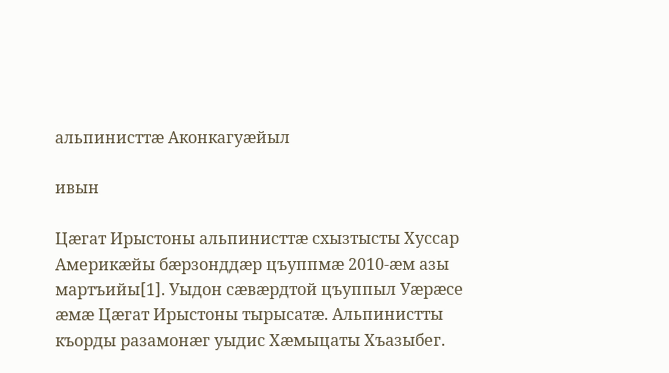альпинисттæ Аконкагуæйыл

ивын

Цæгат Ирыстоны альпинисттæ схызтысты Хуссар Америкæйы бæрзонддæр цъуппмæ 2010-æм азы мартъийы[1]. Уыдон сæвæрдтой цъуппыл Уæрæсе æмæ Цæгат Ирыстоны тырысатæ. Альпинистты къорды разамонæг уыдис Хæмыцаты Хъазыбег.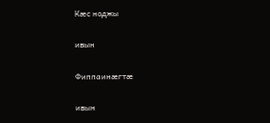Кæс ноджы

ивын

Фиппаинæгтæ

ивын